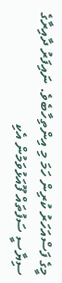މީގެ ފަސްއަހަރު ކުރިން ހަމަ މި އިންތިހާބެވެ. ނައިފަރު ދާއިރާގެ ސިޔާސީ ސަފުތައް ފޫއަޅުވަމުން އެކި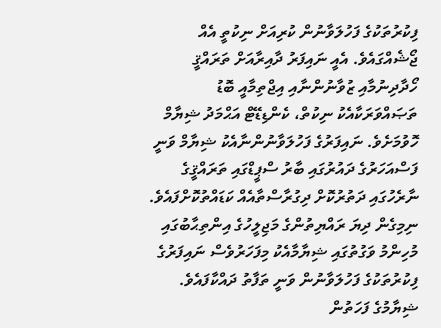ފިކުރުތަކުގެ ފަހުލަވާނުން ކުރިއަށް ނިކުތީ އެއް ޖޯޝެއްގައެވެ. އެއީ ނައިފަރު ދާއިރާއަށް ތަރައްޤީ ހޯދާދިނުމާއި ޒުވާނުންނާއި އިޖްތިމާއީ ބޮޑު ތަޞައްވަރަކާއެކު ނިކުތް، ކެންޑިޑޭޓް އަޙްމަދު ޝިޔާމް ހޮވުމަށެވެ. ނައިފަރުގެ ފަހުލަވާނުންނާއެކު ޝިޔާމް ވަނީ ފަސްއަހަރުގެ ދައުރުގައި ބާރު ސްޕީޑްގައި ތަރައްޤީގެ ނާރެހުގައި ދަތުރުކޮށް ދިގުރާސްތާއެއް ކަޑައްތުކޮށްފައެވެ.
ނިމިގެން ދިޔަ ރައްޔިތުންގެ މަޖިލީހުގެ އިންތިޙާބުގައި މުހިންމު ވަގުތުގައި ޝިޔާމާއެކު މިފަހަރުވެސް ނައިފަރުގެ ފިކުރުތަކުގެ ފަހުލަވާނުން ވަނީ ތަފާތު ދައްކާފައެވެ. ޝިޔާމުގެ ފަހަތުން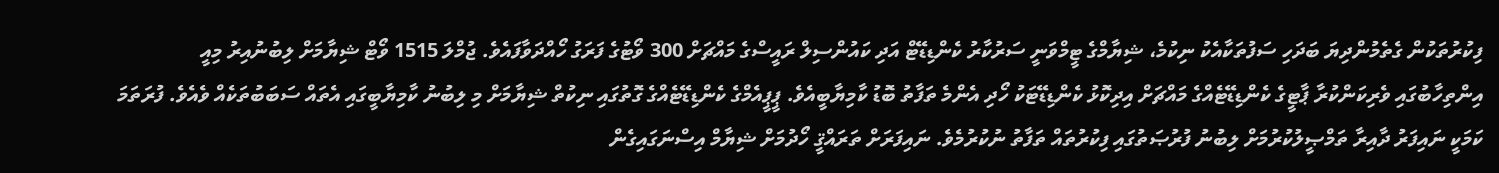ފިކުރުތަކުން ގެތެމުންދިޔަ ބަދަހި ސަފުތަކާއެކު ނިކުމެ، ޝިޔާމްގެ ޓީމްވަނީ ސަރުކާރު ކެންޑިޑޭޓް އަދި ކައުންސިލް ރައީސްގެ މައްޗަށް 300 ވޯޓުގެ ފަރަގު ހޯއްދަވާފައެވެ. ޖުމްލަ 1515 ވޯޓް ޝިޔާމަށް ލިބުނުއިރު މިއީ އިންތިހާބުގައި ވެރިކަންކުރާ ޕާޓީގެ ކެންޑިޑޭޓެއްގެ މައްޗަށް އިދިކޮޅު ކެންޑިޑޭޓަކު ހޯދި އެންމެ ތަފާތު ބޮޑު ކާމިޔާބީއެވެ. ޕީޕީއެމްގެ ކެންޑިޑޭޓެއްގެ ގޮތުގައި ނިކުތް ޝިޔާމަށް މި ލިބުނު ކާމިޔާބީގައި އެތައް ސަބަބުތަކެއް ވެއެވެ. ފުރަތަމަ ކަމަކީ ނައިފަރު ދާއިރާ ތަމްޞީލުކުރުމަށް ލިބުނު ފުރުޞަތުގައި ފިކުރުތައް ތަފާތު ނުކުރުމެވެ. ނައިފަރަށް ތަރައްޤީ ހޯދުމަށް ޝިޔާމް އިސްނަގައިގެން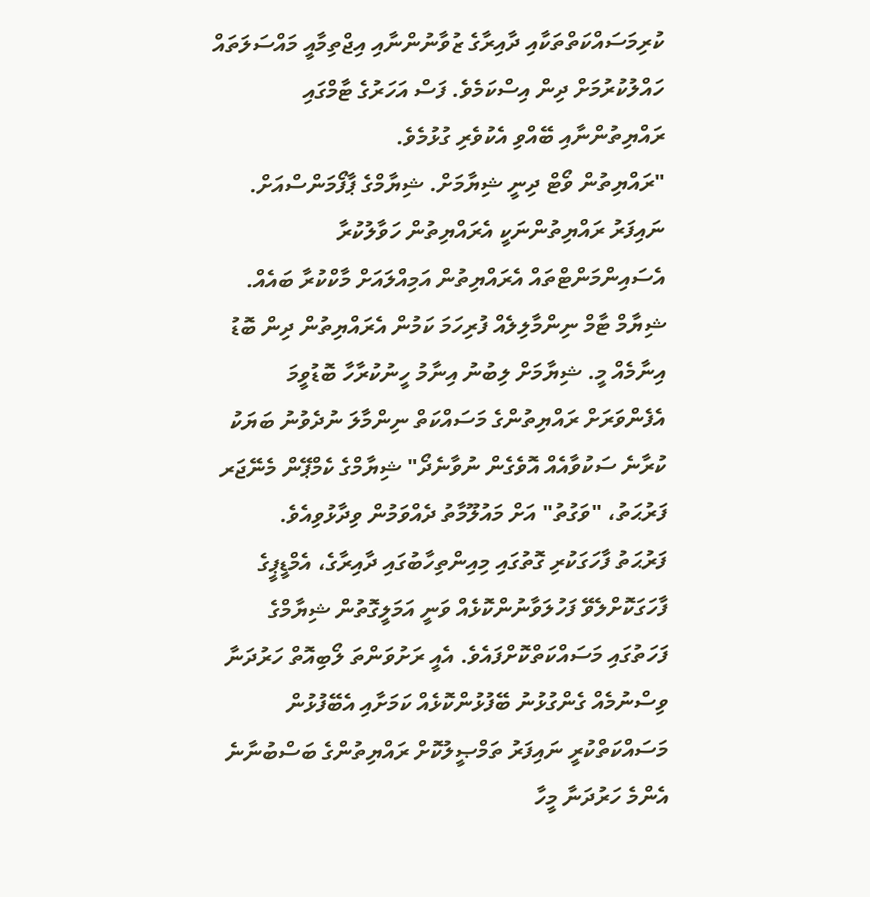ކުރިމަސައްކަތްތަކާއި ދާއިރާގެ ޒުވާނުންނާއި އިޖްތިމާއީ މައްސަލަތައް ހައްލުކުރުމަށް ދިން އިސްކަމެވެ. ފަސް އަހަރުގެ ޓާމްގައި ރައްޔިތުންނާއި ބޭއްވި އެކުވެރި ގުޅުމެވެ.
"ރައްޔިތުން ވޯޓް ދިނީ ޝިޔާމަށް. ޝިޔާމްގެ ޕާފޯމަންސްއަށް. ނައިފަރު ރައްޔިތުންނަކީ އެރައްޔިތުން ހަވާލުކުރާ އެސައިންމަންޓްތައް އެރައްޔިތުން އަމިއްލައަށް މާކްކުރާ ބައެއް. ޝިޔާމް ޓާމް ނިންމާލިލެއް ފުރިހަމަ ކަމުން އެރައްޔިތުން ދިން ބޮޑު އިނާމެއް މީ. ޝިޔާމަށް ލިބުނު އިނާމު ހީނުކުރާހާ ބޮޑުވީމަ އެފެންވަރަށް ރައްޔިތުންގެ މަސައްކަތް ނިންމާލަ ނުދެވުނު ބަޔަކު ކުރާނެ ސަކުވާއެއް އޮވެގެން ނުވާނެދޯ" ޝިޔާމްގެ ކެމްޕޭން މެނޭޖަރ ފަރުޙަތު، "ވަގުތު" އަށް މައުލޫމާތު ދެއްވަމުން ވިދާޅުވިއެވެ.
ފަރުޙަތު ފާހަގަކުރި ގޮތުގައި މިއިންތިހާބުގައި ދާއިރާގެ، އެމްޑީޕީގެ ފާހަގަކޮށްލެވޭ ފަހުލަވާނުންކޮޅެއް ވަނީ އަމަލީގޮތުން ޝިޔާމްގެ ފަހަތުގައި މަސައްކަތްކޮށްފައެވެ. އެއީ ރަށުވަންތަ ލޯބިއޮތް ހަރުދަނާ ވިސްނުމެއް ގެންގުޅުނު ބޭފުޅުންކޮޅެއް ކަމަށާއި އެބޭފުޅުން މަސައްކަތްކުރީ ނައިފަރު ތަމްޞީލުކޮށް ރައްޔިތުންގެ ބަސްބުނާނެ އެންމެ ހަރުދަނާ މީހާ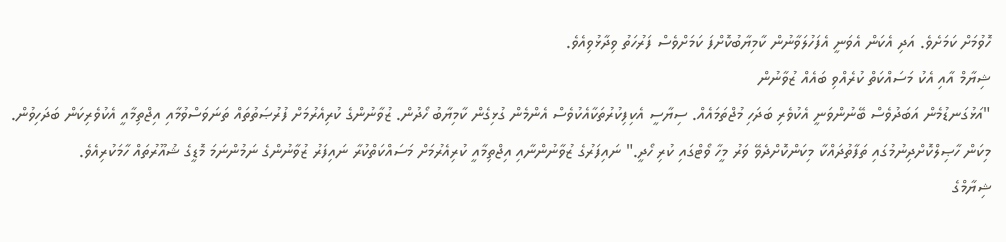ހޮވުމަށް ކަމަށެވެ. އަދި އެކަން އެވަނީ އެފަހުލަވާނުން ކާމިޔާބުކޮށްފަ ކަމަށްވެސް ފަރުހަތު ވިދާޅުވިއެވެ.
ޝިޔާމް އާއި އެކު މަސައްކަތް ކުރެއްވި ބައެއް ޒުވާނުން
"އަޅުގަނޑުމެން އަބަދުވެސް ބޭނުންވަނީ އެކުވެރި ބަދަހި މުޖްތަމައެއް. ސިޔާސީ އެކިފިކުރުތަކާއެކުވެސް އެންމެން ގުޅިގެން ކާމިޔާބު ހޯދުން. ޒުވާނުންގެ ކުރިއެރުމަށް ފުރުޞަތުތައް ތަނަވަސްވުމާއި އިޖްތިމާއީ އެކުވެރިކަން ބަދަހިވުން. މިކަން ހާޞިލްކޮށްދިނުމުގައި ތަފާތުދައްކާ މިކަންކޮށްދެވޭ ވަރު މީހާ ވޯޓްގައި ކުރި ހޯދީ." ނައިފަރުގެ ޒުވާނުންނާއި އިޖްތިމާއީ ކުރިއެރުމަށް މަސައްކަތްކުރާ ނައިފަރު ޒުވާނުންގެ ނަމުންނަމަ މޮޑީގެ ޝުއޫރުތައް ހާމަކުރިއެވެ.
ޝިޔާމްގެ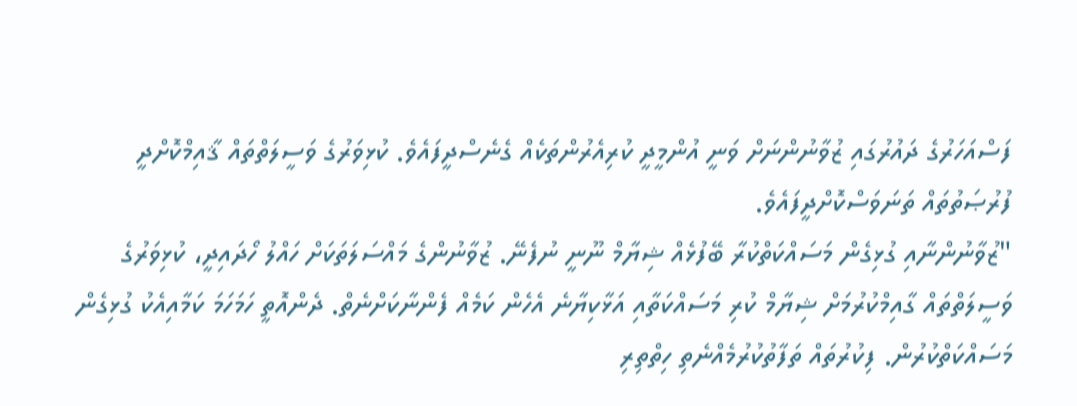ފަސްއަހަރުގެ ދައުރުގައި ޒުވާނުންނަށް ވަނީ އުންމީދީ ކުރިއެރުންތަކެއް ގެނެސްދީފައެވެ. ކުޅިވަރުގެ ވަސީލަތްތައް ޤާއިމްކޮށްދީ ފުރުޞަތުތައް ތަނަވަސްކޮށްދީފައެވެ.
"ޒުވާނުންނާއި ގުޅިގެން މަސައްކަތްކުރާ ބޭފުޅެއް ޝިޔާމް ނޫނީ ނުފެނޭ. ޒުވާނުންގެ މައްސަލަތަކަށް ހައްލު ހޯދައިދީ، ކުޅިވަރުގެ ވަސީލަތްތައް ގާއިމްކުރުމަށް ޝިޔާމް ކުރި މަސައްކަތާއި އަޅާކިޔާނެ އެހެން ކަމެއް ފެންނާކަށްނެތް. ދެންއޮތީ ހަމަހަމަ ކަމާއިއެކު ގުޅިގެން މަސައްކަތްކުރުން. ފިކުރުތައް ތަފާތުކުރުމެއްނެތި ހިތްތިރި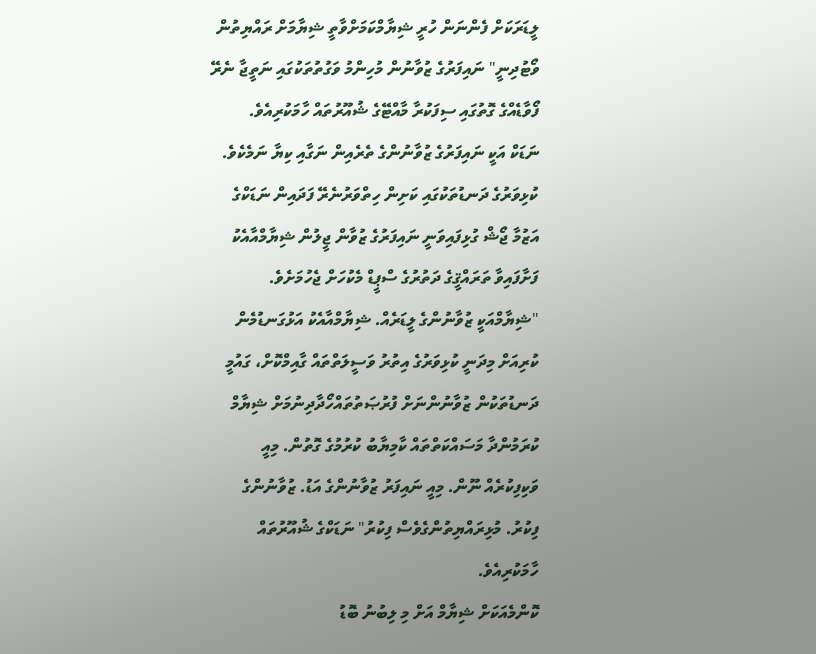ލީޑަރަކަށް ފެންނަން ހުރީ ޝިޔާމްކަމަށްވާތީ ޝިޔާމަށް ރައްޔިތުން ވޯޓުދިނީ" ނައިފަރުގެ ޒުވާނުން މުހިންމު ވަގުތުތަކުގައި ނަތީޖާ ނެރޭ ފޯވާޑެއްގެ ގޮތުގައި ސިފަކުރާ މާއްޓޭގެ ޝުއޫރުތައް ހާމަކުރިއެވެ.
ނަޑަކް އަކީ ނައިފަރުގެ ޒުވާނުންގެ ތެރެއިން ނަގާއި ކިޔާ ނަމެކެވެ. ކުޅިވަރުގެ ދަނޑުތަކުގައި ކަށިން ހިތްވަރުނެރޭ ފަދައިން ނަޑަކްގެ އަޒުމާ ޖޯޝް ގުޅިފައިވަނީ ނައިފަރުގެ ޒުވާން ޖީލުން ޝިޔާމްއާއެކު ފަށާފައިވާ ތަރައްޤީގެ ދަތުރުގެ ސްޕީޑް މެކުހަށް ޖެހުމަށެވެ.
"ޝިޔާމްއަކީ ޒުވާނުންގެ ލީޑަރެއް. ޝިޔާމްއާއެކު އަޅުގަނޑުމެން ކުރިއަށް މިދަނީ ކުޅިވަރުގެ އިތުރު ވަސީލަތްތައް ގާއިމްކޮށް، ގައުމީ ދަނޑުތަކުން ޒުވާނުންނަށް ފުރުޞަތުތައްހޯދާދިނުމަށް ޝިޔާމް ކުރަމުންދާ މަސައްކަތްތައް ކާމިޔާބު ކުރުމުގެ ގޮތުން. މިއީ ވަކިފިކުރެއް ނޫން. މިއީ ނައިފަރު ޒުވާނުންގެ އަޑު. ޒުވާނުންގެ ފިކުރު. މުޅިރައްޔިތުންގެވެސް ފިކުރު" ނަޑަކްގެ ޝުއޫރުތައް ހާމަކުރިއެވެ.
ކޮންމެއަކަށް ޝިޔާމް އަށް މި ލިބުނު ބޮޑު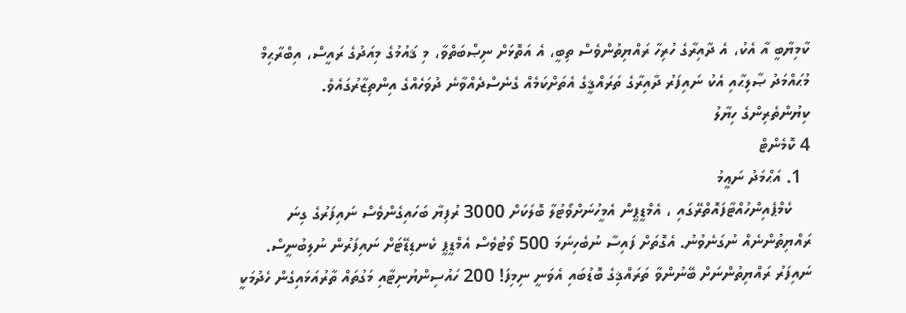ކާމިޔާބީ އާ އެކު، އެ ދާއިރާގެ ހުރިހާ ރައްޔިތުންވެސް ތިބީ، އެ އަތޮޅަށް ނިޞްބަތްވާ، މި ޤައުމުގެ މިއަދުގެ ރައީސް، އިބްރާޙިމް މުޙައްމަދު ޞާލިޙާއި އެކު ނައިފަރު ދާއިރާގެ ތަރައްޤީގެ އެތަށްކަމެއް ގެނެސްދެއްވާނެ ދުވަހެއްގެ އިންތިޒާރުގައެވެ.
ކިޔުންތެރިންގެ ހިޔާލު
4 ކޮމެންޓް
  1. އަޙްމަދު ނަޢީމު
    ކެމްޕެއިންހުއްޓާފައޮތްރޭގައި ، އެމްޑީޕީން އެމީހުނަށްވޯޓުލާ ބޮލަކަށް 3000 ރުފިޔާ ބަހައިގެންވެސް ނައިފަރުގެ ގިނަ ރައްޔިތުންނެއް ނުގަނެވުނު. އެގޮތަށް ފައިސާ ނުބެހިނަމަ 500 ވޯޓުވެސް އެމްޑީޕީ ކެނޑިޑޭޓަށް ނައިފަރުން ނުލިބުނީސް. ނައިފަރު ރައްޔިތުންނަށް ބޭނުންވާ ތަރައްޤިގެ ބޮޑުބައި އެވަނީ ނިމިފަ! 200 ހައުސިންޔުނިޓާއި މަގުތައް ތާރުއަޅައިގެން ހެދުމަކީ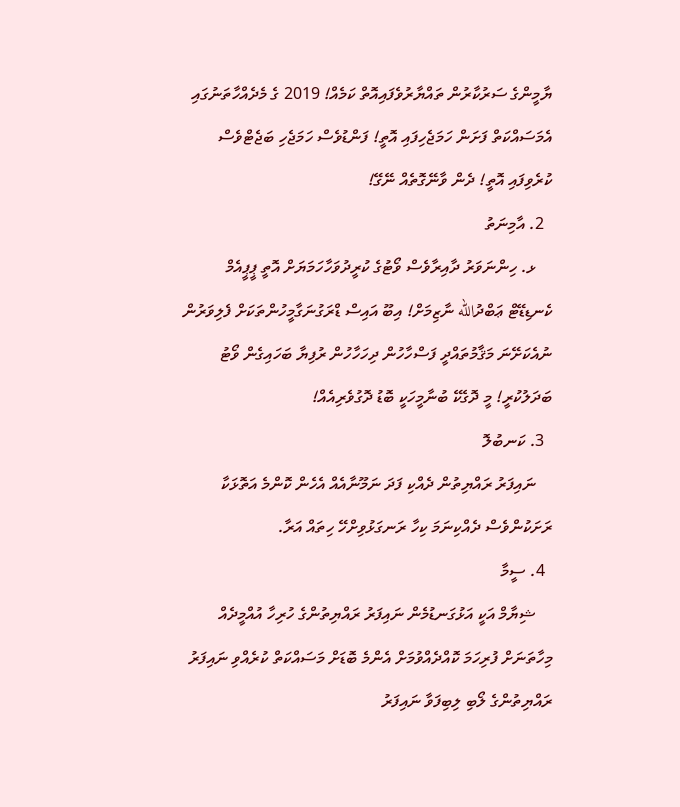ޔާމީންގެ ސަރުކާރުން ތައްޔާރުވެފައިއޮތް ކަމެއް! 2019 ގެ މެދެއްހާތަނުގައި އެމަސައްކަތް ފަށަން ހަމަޖެހިފައި އޮތީ! ފަންޑުވެސް ހަމަޖެހި ބަޖެޓްވެސް ކުރެވިފައި އޮތީ! ދެން ވާނޭގޮތެއް ނޭގޭ!
  2. އާމިނަތު
    ޅ. ހިންނަވަރު ދާއިރާވެސް ވޯޓުގެ ކުރީދުވަހާހަމަޔަށް އޮތީ ޕީޕީއެމް ކެނޑިޑޭޓް ޢަބްދުالله ނާޒިމަށް! އިބޫ އައިސް ޑްރަގުނަގާމީހުންތަކަށް ފެލިވަރުން ނުއެކަށޭނަ މަޤާމުތައްދީ ފަސްހާހުން ދިހަހާހުން ރުފިޔާ ބަހައިގެން ވޯޓު ބަދަލުކުރީ! މީ ދޮގެކޭ ބުނާމީހަކީ ބޮޑު ދޮގުވެރިއެއް!
  3. ކަނބުލޮ
    ނައިފަރު ރައްޔިތުން ދެއްކި ފަދަ ނަމޫނާއެއް އެހެން ކޮންމެ އަތޮޅަކާ ރަށަކުންވެސް ދެއްކިނަމަ ކިހާ ރަނގަޅުވިށްހޭ ހިތައް އަރާ.
  4. ސީމާ
    ޝިޔާމް އަކީ އަޅުގަނޑުމެން ނައިފަރު ރައްޔިތުންގެ ހުރިހާ އުއްމީދެއް މިހާތަނަށް ފުރިހަމަ ކޮއްދެއްވުމަށް އެންމެ ބޮޑަށް މަސައްކަތް ކުރެއްވި ނައިފަރު ރައްޔިތުންގެ ލޯބި ލިބިފަވާ ނައިފަރު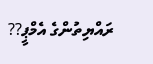ރައްޔިތުންގެ އެމްޕީ??